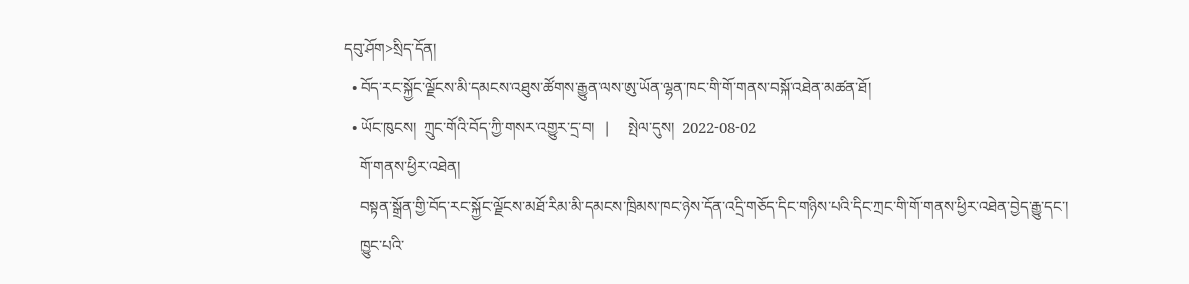དབུ་ཤོག>སྲིད་དོན།
  • བོད་རང་སྐྱོང་ལྗོངས་མི་དམངས་འཐུས་ཚོགས་རྒྱུན་ལས་ཨུ་ཡོན་ལྷན་ཁང་གི་གོ་གནས་བསྐོ་འཐེན་མཚན་ཐོ།
  • ཡོང་ཁུངས།  ཀྲུང་གོའི་བོད་ཀྱི་གསར་འགྱུར་དྲ་བ།   |     སྤེལ་དུས།  2022-08-02
    གོ་གནས་ཕྱིར་འཐེན།
    བསྟན་སྒྲོན་གྱི་བོད་རང་སྐྱོང་ལྗོངས་མཐོ་རིམ་མི་དམངས་ཁྲིམས་ཁང་ཉེས་དོན་འདྲི་གཅོད་དིང་གཉིས་པའི་དིང་ཀྲང་གི་གོ་གནས་ཕྱིར་འཐེན་བྱེད་རྒྱུ་དང་།
    ཁྱུང་པའི་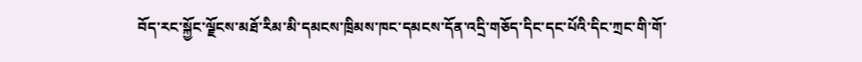བོད་རང་སྐྱོང་ལྗོངས་མཐོ་རིམ་མི་དམངས་ཁྲིམས་ཁང་དམངས་དོན་འདྲི་གཅོད་དིང་དང་པོའི་དིང་ཀྲང་གི་གོ་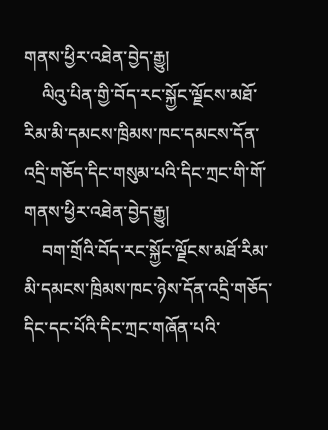གནས་ཕྱིར་འཐེན་བྱེད་རྒྱུ།
    ལིའུ་པིན་གྱི་བོད་རང་སྐྱོང་ལྗོངས་མཐོ་རིམ་མི་དམངས་ཁྲིམས་ཁང་དམངས་དོན་འདྲི་གཅོད་དིང་གསུམ་པའི་དིང་ཀྲང་གི་གོ་གནས་ཕྱིར་འཐེན་བྱེད་རྒྱུ།
    བག་གྲོའི་བོད་རང་སྐྱོང་ལྗོངས་མཐོ་རིམ་མི་དམངས་ཁྲིམས་ཁང་ཉེས་དོན་འདྲི་གཅོད་དིང་དང་པོའི་དིང་ཀྲང་གཞོན་པའི་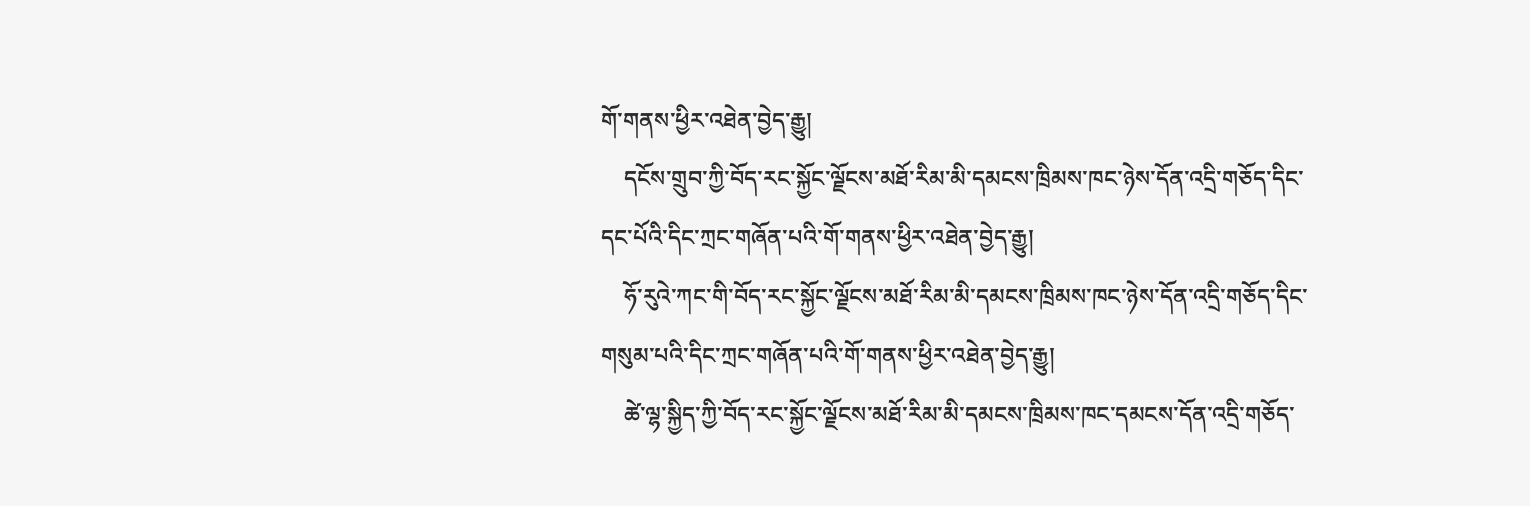གོ་གནས་ཕྱིར་འཐེན་བྱེད་རྒྱུ།
    དངོས་གྲུབ་ཀྱི་བོད་རང་སྐྱོང་ལྗོངས་མཐོ་རིམ་མི་དམངས་ཁྲིམས་ཁང་ཉེས་དོན་འདྲི་གཅོད་དིང་དང་པོའི་དིང་ཀྲང་གཞོན་པའི་གོ་གནས་ཕྱིར་འཐེན་བྱེད་རྒྱུ།
    ཧོ་རུའེ་ཀང་གི་བོད་རང་སྐྱོང་ལྗོངས་མཐོ་རིམ་མི་དམངས་ཁྲིམས་ཁང་ཉེས་དོན་འདྲི་གཅོད་དིང་གསུམ་པའི་དིང་ཀྲང་གཞོན་པའི་གོ་གནས་ཕྱིར་འཐེན་བྱེད་རྒྱུ།
    ཚེ་ལྷ་སྐྱིད་ཀྱི་བོད་རང་སྐྱོང་ལྗོངས་མཐོ་རིམ་མི་དམངས་ཁྲིམས་ཁང་དམངས་དོན་འདྲི་གཅོད་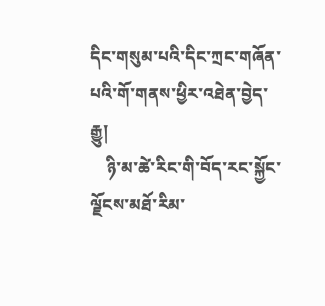དིང་གསུམ་པའི་དིང་ཀྲང་གཞོན་པའི་གོ་གནས་ཕྱིར་འཐེན་བྱེད་རྒྱུ།
    ཉི་མ་ཚེ་རིང་གི་བོད་རང་སྐྱོང་ལྗོངས་མཐོ་རིམ་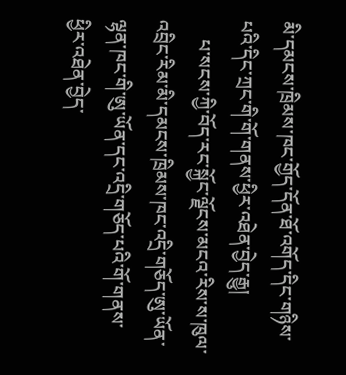མི་དམངས་ཁྲིམས་ཁང་གྱོད་དོན་ཐོ་འགོད་དིང་གཉིས་པའི་དིང་ཀྲང་གི་གོ་གནས་ཕྱིར་འཐེན་བྱེད་རྒྱུ།
    པ་སངས་ཀྱི་བོད་རང་སྐྱོང་ལྗོངས་མངའ་རིས་ས་ཁུལ་འབྲིང་རིམ་མི་དམངས་ཁྲིམས་ཁང་འདྲི་གཅོད་ཨུ་ཡོན་ལྷན་ཁང་གི་ཨུ་ཡོན་དང་འདྲི་གཅོད་པའི་གོ་གནས་ཕྱིར་འཐེན་བྱེད་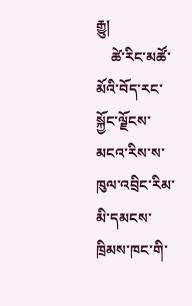རྒྱུ།
    ཚེ་རིང་མཚོ་མོའི་བོད་རང་སྐྱོང་ལྗོངས་མངའ་རིས་ས་ཁུལ་འབྲིང་རིམ་མི་དམངས་ཁྲིམས་ཁང་གི་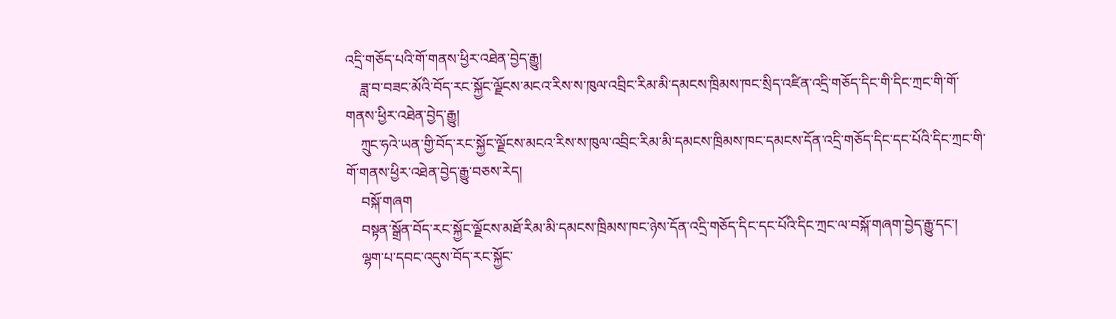འདྲི་གཅོད་པའི་གོ་གནས་ཕྱིར་འཐེན་བྱེད་རྒྱུ།
    ཟླ་བ་བཟང་མོའི་བོད་རང་སྐྱོང་ལྗོངས་མངའ་རིས་ས་ཁུལ་འབྲིང་རིམ་མི་དམངས་ཁྲིམས་ཁང་སྲིད་འཛིན་འདྲི་གཅོད་དིང་གི་དིང་ཀྲང་གི་གོ་གནས་ཕྱིར་འཐེན་བྱེད་རྒྱུ།
    ཀྲུང་ཧའེ་ཡན་གྱི་བོད་རང་སྐྱོང་ལྗོངས་མངའ་རིས་ས་ཁུལ་འབྲིང་རིམ་མི་དམངས་ཁྲིམས་ཁང་དམངས་དོན་འདྲི་གཅོད་དིང་དང་པོའི་དིང་ཀྲང་གི་གོ་གནས་ཕྱིར་འཐེན་བྱེད་རྒྱུ་བཅས་རེད།
    བསྐོ་གཞག
    བསྟན་སྒྲོན་བོད་རང་སྐྱོང་ལྗོངས་མཐོ་རིམ་མི་དམངས་ཁྲིམས་ཁང་ཉེས་དོན་འདྲི་གཅོད་དིང་དང་པོའི་དིང་ཀྲང་ལ་བསྐོ་གཞག་བྱེད་རྒྱུ་དང་།
    ལྷག་པ་དབང་འདུས་བོད་རང་སྐྱོང་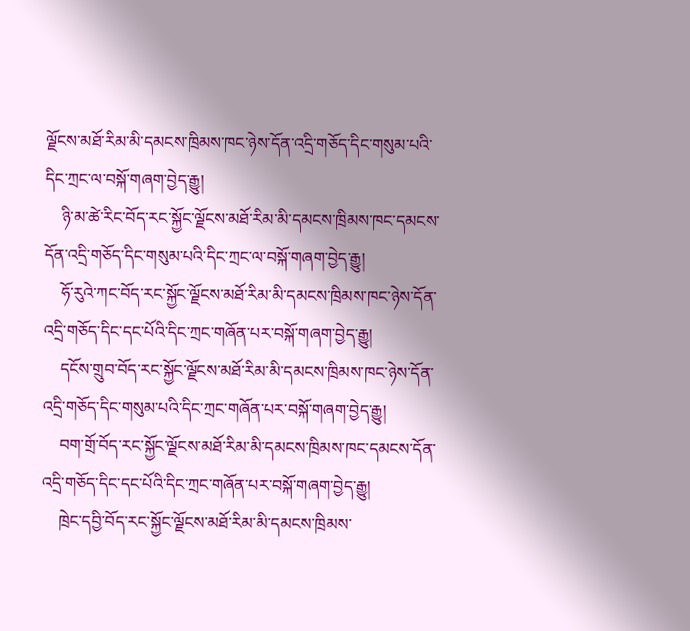ལྗོངས་མཐོ་རིམ་མི་དམངས་ཁྲིམས་ཁང་ཉེས་དོན་འདྲི་གཅོད་དིང་གསུམ་པའི་དིང་ཀྲང་ལ་བསྐོ་གཞག་བྱེད་རྒྱུ།
    ཉི་མ་ཚེ་རིང་བོད་རང་སྐྱོང་ལྗོངས་མཐོ་རིམ་མི་དམངས་ཁྲིམས་ཁང་དམངས་དོན་འདྲི་གཅོད་དིང་གསུམ་པའི་དིང་ཀྲང་ལ་བསྐོ་གཞག་བྱེད་རྒྱུ།
    ཧོ་རུའེ་ཀང་བོད་རང་སྐྱོང་ལྗོངས་མཐོ་རིམ་མི་དམངས་ཁྲིམས་ཁང་ཉེས་དོན་འདྲི་གཅོད་དིང་དང་པོའི་དིང་ཀྲང་གཞོན་པར་བསྐོ་གཞག་བྱེད་རྒྱུ།
    དངོས་གྲུབ་བོད་རང་སྐྱོང་ལྗོངས་མཐོ་རིམ་མི་དམངས་ཁྲིམས་ཁང་ཉེས་དོན་འདྲི་གཅོད་དིང་གསུམ་པའི་དིང་ཀྲང་གཞོན་པར་བསྐོ་གཞག་བྱེད་རྒྱུ།
    བག་གྲོ་བོད་རང་སྐྱོང་ལྗོངས་མཐོ་རིམ་མི་དམངས་ཁྲིམས་ཁང་དམངས་དོན་འདྲི་གཅོད་དིང་དང་པོའི་དིང་ཀྲང་གཞོན་པར་བསྐོ་གཞག་བྱེད་རྒྱུ།
    ཁྲེང་དབྱི་བོད་རང་སྐྱོང་ལྗོངས་མཐོ་རིམ་མི་དམངས་ཁྲིམས་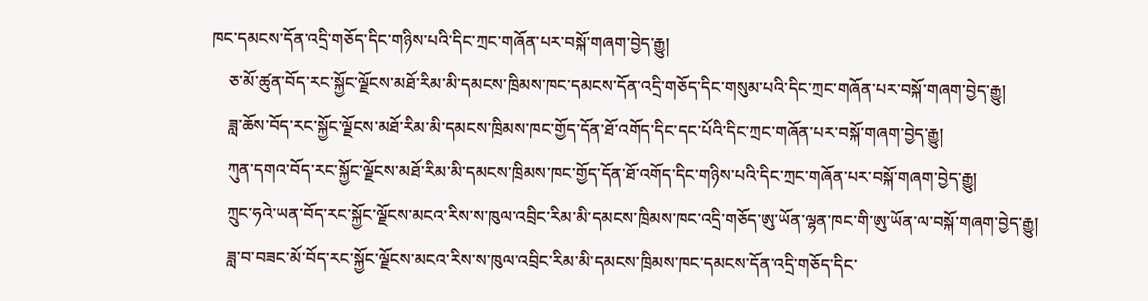ཁང་དམངས་དོན་འདྲི་གཅོད་དིང་གཉིས་པའི་དིང་ཀྲང་གཞོན་པར་བསྐོ་གཞག་བྱེད་རྒྱུ།
    ཅ་མོ་ཚུན་བོད་རང་སྐྱོང་ལྗོངས་མཐོ་རིམ་མི་དམངས་ཁྲིམས་ཁང་དམངས་དོན་འདྲི་གཅོད་དིང་གསུམ་པའི་དིང་ཀྲང་གཞོན་པར་བསྐོ་གཞག་བྱེད་རྒྱུ།
    ཟླ་ཆོས་བོད་རང་སྐྱོང་ལྗོངས་མཐོ་རིམ་མི་དམངས་ཁྲིམས་ཁང་གྱོད་དོན་ཐོ་འགོད་དིང་དང་པོའི་དིང་ཀྲང་གཞོན་པར་བསྐོ་གཞག་བྱེད་རྒྱུ།
    ཀུན་དགའ་བོད་རང་སྐྱོང་ལྗོངས་མཐོ་རིམ་མི་དམངས་ཁྲིམས་ཁང་གྱོད་དོན་ཐོ་འགོད་དིང་གཉིས་པའི་དིང་ཀྲང་གཞོན་པར་བསྐོ་གཞག་བྱེད་རྒྱུ།
    ཀྲུང་ཧའེ་ཡན་བོད་རང་སྐྱོང་ལྗོངས་མངའ་རིས་ས་ཁུལ་འབྲིང་རིམ་མི་དམངས་ཁྲིམས་ཁང་འདྲི་གཅོད་ཨུ་ཡོན་ལྷན་ཁང་གི་ཨུ་ཡོན་ལ་བསྐོ་གཞག་བྱེད་རྒྱུ།
    ཟླ་བ་བཟང་མོ་བོད་རང་སྐྱོང་ལྗོངས་མངའ་རིས་ས་ཁུལ་འབྲིང་རིམ་མི་དམངས་ཁྲིམས་ཁང་དམངས་དོན་འདྲི་གཅོད་དིང་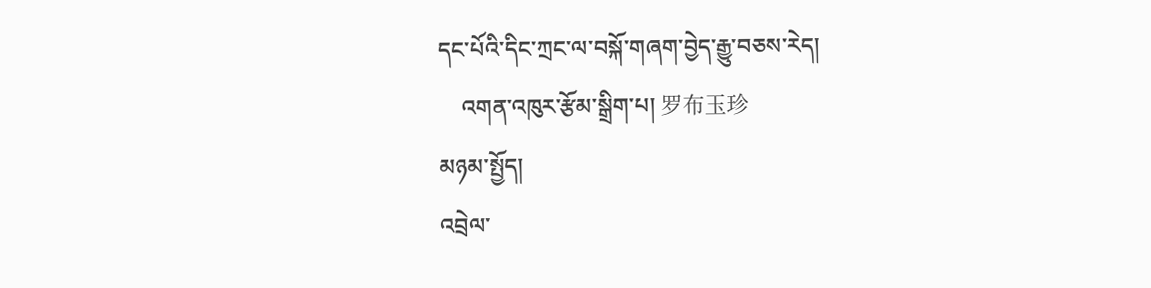དང་པོའི་དིང་ཀྲང་ལ་བསྐོ་གཞག་བྱེད་རྒྱུ་བཅས་རེད།
    འགན་འཁུར་རྩོམ་སྒྲིག་པ། 罗布玉珍
མཉམ་སྤྱོད།
འབྲེལ་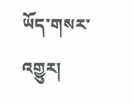ཡོད་གསར་འགྱུར།